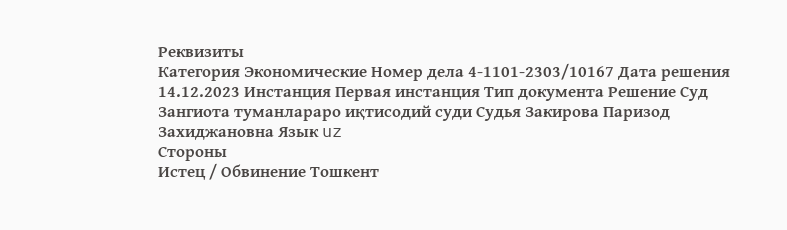Реквизиты
Категория Экономические Номер дела 4-1101-2303/10167 Дата решения 14.12.2023 Инстанция Первая инстанция Тип документа Решение Суд Зангиота туманлараро иқтисодий суди Судья Закирова Паризод Захиджановна Язык uz
Стороны
Истец / Обвинение Тошкент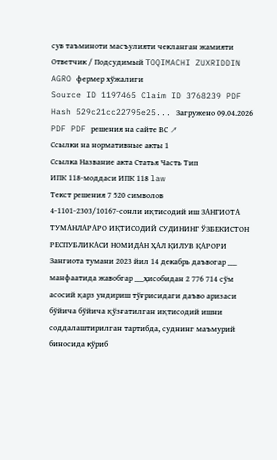сув таъминоти масъулияти чекланган жамияти Ответчик / Подсудимый TOQIMACHI ZUXRIDDIN AGRO фермер хўжалиги
Source ID 1197465 Claim ID 3768239 PDF Hash 529c21cc22795e25... Загружено 09.04.2026 PDF PDF решения на сайте ВС ↗
Ссылки на нормативные акты 1
Ссылка Название акта Статья Часть Тип
ИПК 118-моддаси ИПК 118 law
Текст решения 7 520 символов
4-1101-2303/10167-сонли иқтисодий иш ЗАНГИОТА ТУМАНЛАРАРО ИҚТИСОДИЙ СУДИНИНГ ЎЗБЕКИСТОН РЕСПУБЛИКАСИ НОМИДАН ҲАЛ ҚИЛУВ ҚАРОРИ Зангиота тумани 2023 йил 14 декабрь даъвогар ___ манфаатида жавобгар ___ҳисобидан 2 776 714 сўм асосий қарз ундириш тўғрисидаги даъво аризаси бўйича бўйича қўзғатилган иқтисодий ишни соддалаштирилган тартибда, суднинг маъмурий биносида кўриб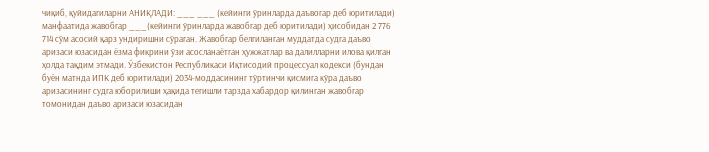чиқиб, қуйидагиларни АНИҚЛАДИ: ___ ___ (кейинги ўринларда даъвогар деб юритилади) манфаатида жавобгар ___(кейинги ўринларда жавобгар деб юритилади) ҳисобидан 2 776 714 сўм асосий қарз ундиришни сўраган. Жавобгар белгиланган муддатда судга даъво аризаси юзасидан ёзма фикрини ўзи асосланаётган ҳужжатлар ва далилларни илова қилган ҳолда тақдим этмади. Ўзбекистон Республикаси Иқтисодий процессуал кодекси (бундан буён матнда ИПК деб юритилади) 2034-моддасининг тўртинчи қисмига кўра даъво аризасининг судга юборилиши ҳақида тегишли тарзда хабардор қилинган жавобгар томонидан даъво аризаси юзасидан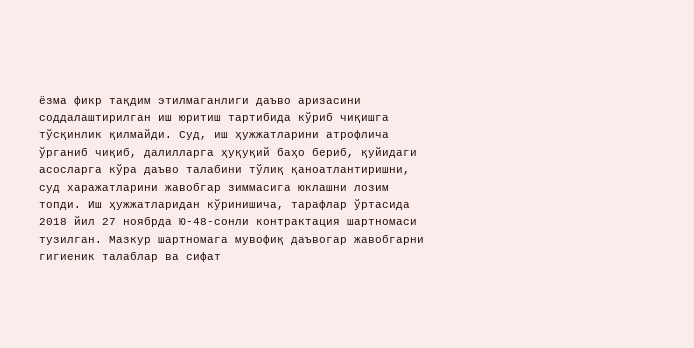ёзма фикр тақдим этилмаганлиги даъво аризасини соддалаштирилган иш юритиш тартибида кўриб чиқишга тўсқинлик қилмайди. Суд, иш ҳужжатларини атрофлича ўрганиб чиқиб, далилларга ҳуқуқий баҳо бериб, қуйидаги асосларга кўра даъво талабини тўлиқ қаноатлантиришни, суд харажатларини жавобгар зиммасига юклашни лозим топди. Иш ҳужжатларидан кўринишича, тарафлар ўртасида 2018 йил 27 ноябрда Ю-48-сонли контрактация шартномаси тузилган. Мазкур шартномага мувофиқ даъвогар жавобгарни гигиеник талаблар ва сифат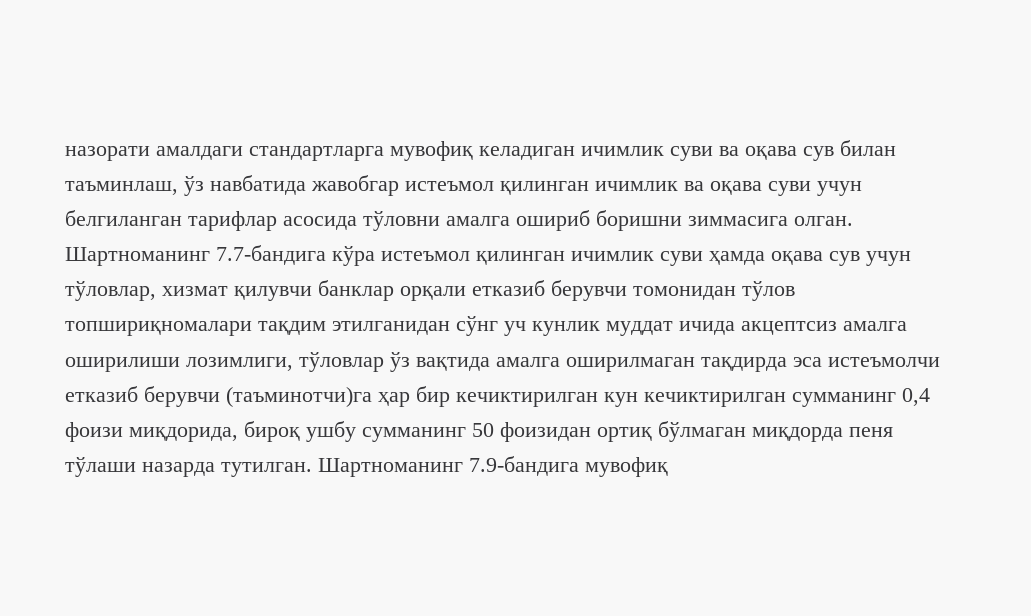назорати амалдаги стандартларга мувофиқ келадиган ичимлик суви ва оқава сув билан таъминлаш, ўз навбатида жавобгар истеъмол қилинган ичимлик ва оқава суви учун белгиланган тарифлар асосида тўловни амалга ошириб боришни зиммасига олган. Шартноманинг 7.7-бандига кўра истеъмол қилинган ичимлик суви ҳамда оқава сув учун тўловлар, хизмат қилувчи банклар орқали етказиб берувчи томонидан тўлов топшириқномалари тақдим этилганидан сўнг уч кунлик муддат ичида акцептсиз амалга оширилиши лозимлиги, тўловлар ўз вақтида амалга оширилмаган тақдирда эса истеъмолчи етказиб берувчи (таъминотчи)га ҳар бир кечиктирилган кун кечиктирилган сумманинг 0,4 фоизи миқдорида, бироқ ушбу сумманинг 50 фоизидан ортиқ бўлмаган миқдорда пеня тўлаши назарда тутилган. Шартноманинг 7.9-бандига мувофиқ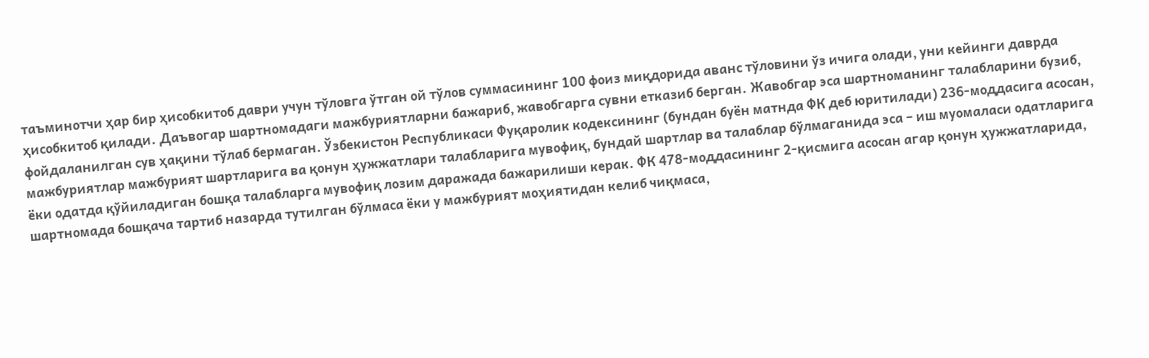таъминотчи ҳар бир ҳисобкитоб даври учун тўловга ўтган ой тўлов суммасининг 100 фоиз миқдорида аванс тўловини ўз ичига олади, уни кейинги даврда ҳисобкитоб қилади. Даъвогар шартномадаги мажбуриятларни бажариб, жавобгарга сувни етказиб берган. Жавобгар эса шартноманинг талабларини бузиб, фойдаланилган сув ҳақини тўлаб бермаган. Ўзбекистон Республикаси Фуқаролик кодексининг (бундан буён матнда ФК деб юритилади) 236-моддасига асосан, мажбуриятлар мажбурият шартларига ва қонун ҳужжатлари талабларига мувофиқ, бундай шартлар ва талаблар бўлмаганида эса – иш муомаласи одатларига ёки одатда қўйиладиган бошқа талабларга мувофиқ лозим даражада бажарилиши керак. ФК 478-моддасининг 2-қисмига асосан агар қонун ҳужжатларида, шартномада бошқача тартиб назарда тутилган бўлмаса ёки у мажбурият моҳиятидан келиб чиқмаса,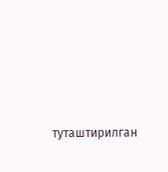туташтирилган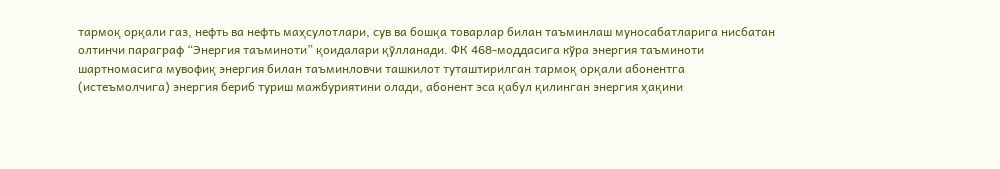тармоқ орқали газ, нефть ва нефть маҳсулотлари, сув ва бошқа товарлар билан таъминлаш муносабатларига нисбатан олтинчи параграф “Энергия таъминоти” қоидалари қўлланади. ФК 468-моддасига кўра энергия таъминоти шартномасига мувофиқ энергия билан таъминловчи ташкилот туташтирилган тармоқ орқали абонентга (истеъмолчига) энергия бериб туриш мажбуриятини олади, абонент эса қабул қилинган энергия ҳақини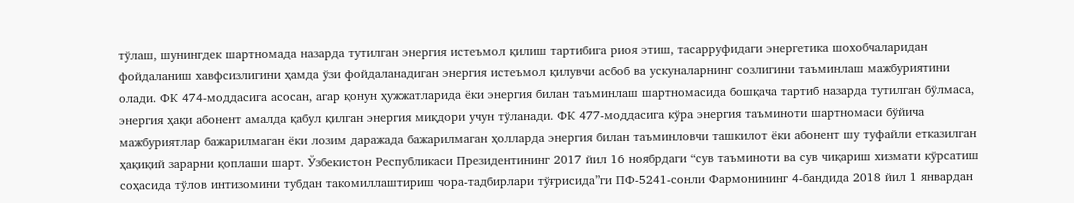тўлаш, шунингдек шартномада назарда тутилган энергия истеъмол қилиш тартибига риоя этиш, тасарруфидаги энергетика шохобчаларидан фойдаланиш хавфсизлигини ҳамда ўзи фойдаланадиган энергия истеъмол қилувчи асбоб ва ускуналарнинг созлигини таъминлаш мажбуриятини олади. ФК 474-моддасига асосан, агар қонун ҳужжатларида ёки энергия билан таъминлаш шартномасида бошқача тартиб назарда тутилган бўлмаса, энергия ҳақи абонент амалда қабул қилган энергия миқдори учун тўланади. ФК 477-моддасига кўра энергия таъминоти шартномаси бўйича мажбуриятлар бажарилмаган ёки лозим даражада бажарилмаган ҳолларда энергия билан таъминловчи ташкилот ёки абонент шу туфайли етказилган ҳақиқий зарарни қоплаши шарт. Ўзбекистон Республикаси Президентининг 2017 йил 16 ноябрдаги “сув таъминоти ва сув чиқариш хизмати кўрсатиш соҳасида тўлов интизомини тубдан такомиллаштириш чора-тадбирлари тўғрисида”ги ПФ-5241-сонли Фармонининг 4-бандида 2018 йил 1 январдан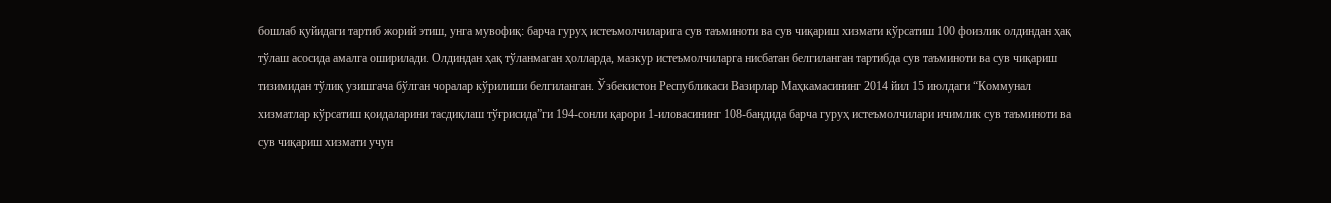бошлаб қуйидаги тартиб жорий этиш, унга мувофиқ: барча гуруҳ истеъмолчиларига сув таъминоти ва сув чиқариш хизмати кўрсатиш 100 фоизлик олдиндан ҳақ тўлаш асосида амалга оширилади. Олдиндан ҳақ тўланмаган ҳолларда, мазкур истеъмолчиларга нисбатан белгиланган тартибда сув таъминоти ва сув чиқариш тизимидан тўлиқ узишгача бўлган чоралар кўрилиши белгиланган. Ўзбекистон Республикаси Вазирлар Маҳкамасининг 2014 йил 15 июлдаги “Коммунал хизматлар кўрсатиш қоидаларини тасдиқлаш тўғрисида”ги 194-сонли қарори 1-иловасининг 108-бандида барча гуруҳ истеъмолчилари ичимлик сув таъминоти ва сув чиқариш хизмати учун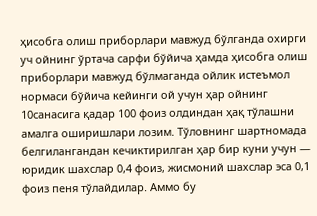ҳисобга олиш приборлари мавжуд бўлганда охирги уч ойнинг ўртача сарфи бўйича ҳамда ҳисобга олиш приборлари мавжуд бўлмаганда ойлик истеъмол нормаси бўйича кейинги ой учун ҳар ойнинг 10санасига қадар 100 фоиз олдиндан ҳақ тўлашни амалга оширишлари лозим. Тўловнинг шартномада белгилангандан кечиктирилган ҳар бир куни учун — юридик шахслар 0,4 фоиз, жисмоний шахслар эса 0,1 фоиз пеня тўлайдилар. Аммо бу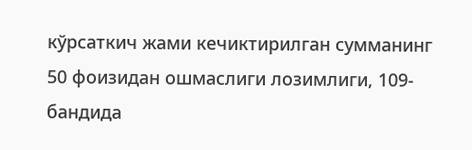кўрсаткич жами кечиктирилган сумманинг 50 фоизидан ошмаслиги лозимлиги, 109-бандида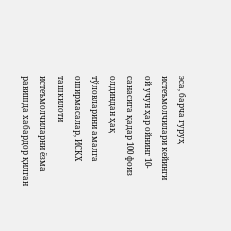эса, барча гуруҳ истеъмолчилари кейинги ой учун ҳар ойнинг 10-санасига қадар 100 фоиз олдиндан ҳақ тўловларини амалга оширмасалар, ИСКХ ташкилоти истеъмолчиларни ёзма равишда хабардор қилган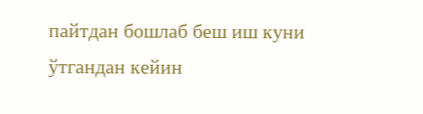пайтдан бошлаб беш иш куни ўтгандан кейин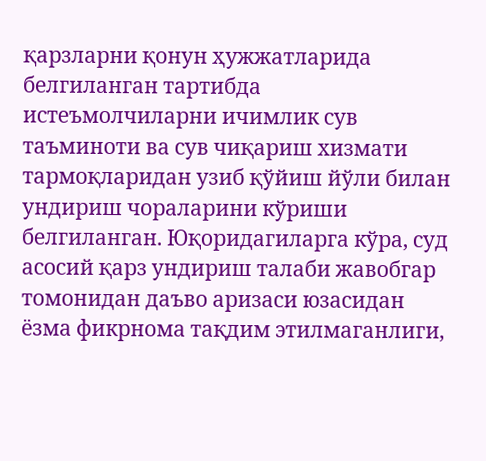қарзларни қонун ҳужжатларида белгиланган тартибда истеъмолчиларни ичимлик сув таъминоти ва сув чиқариш хизмати тармоқларидан узиб қўйиш йўли билан ундириш чораларини кўриши белгиланган. Юқоридагиларга кўра, суд асосий қарз ундириш талаби жавобгар томонидан даъво аризаси юзасидан ёзма фикрнома тақдим этилмаганлиги,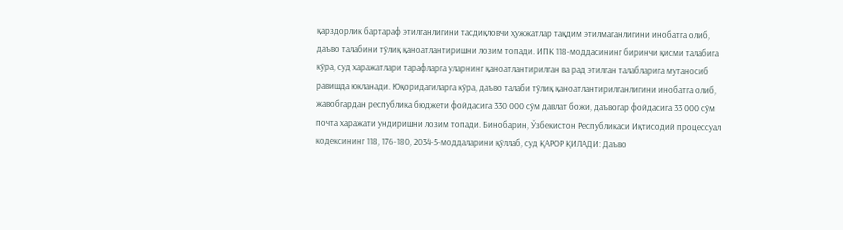қарздорлик бартараф этилганлигини тасдиқловчи ҳужжатлар тақдим этилмаганлигини инобатга олиб, даъво талабини тўлиқ қаноатлантиришни лозим топади. ИПК 118-моддасининг биринчи қисми талабига кўра, суд харажатлари тарафларга уларнинг қаноатлантирилган ва рад этилган талабларига мутаносиб равишда юкланади. Юқоридагиларга кўра, даъво талаби тўлиқ қаноатлантирилганлигини инобатга олиб, жавобгардан республика бюджети фойдасига 330 000 сўм давлат божи, даъвогар фойдасига 33 000 сўм почта харажати ундиришни лозим топади. Бинобарин, Ўзбекистон Республикаси Иқтисодий процессуал кодексининг 118, 176-180, 2034-5-моддаларини қўллаб, суд ҚАРОР ҚИЛАДИ: Даъво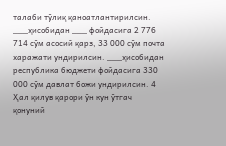талаби тўлиқ қаноатлантирилсин. ___ҳисобидан ___ фойдасига 2 776 714 сўм асосий қарз, 33 000 сўм почта харажати ундирилсин. ___ҳисобидан республика бюджети фойдасига 330 000 сўм давлат божи ундирилсин. 4 Ҳал қилув қарори ўн кун ўтгач қонуний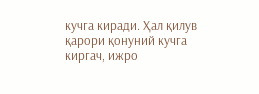кучга киради. Ҳал қилув қарори қонуний кучга киргач, ижро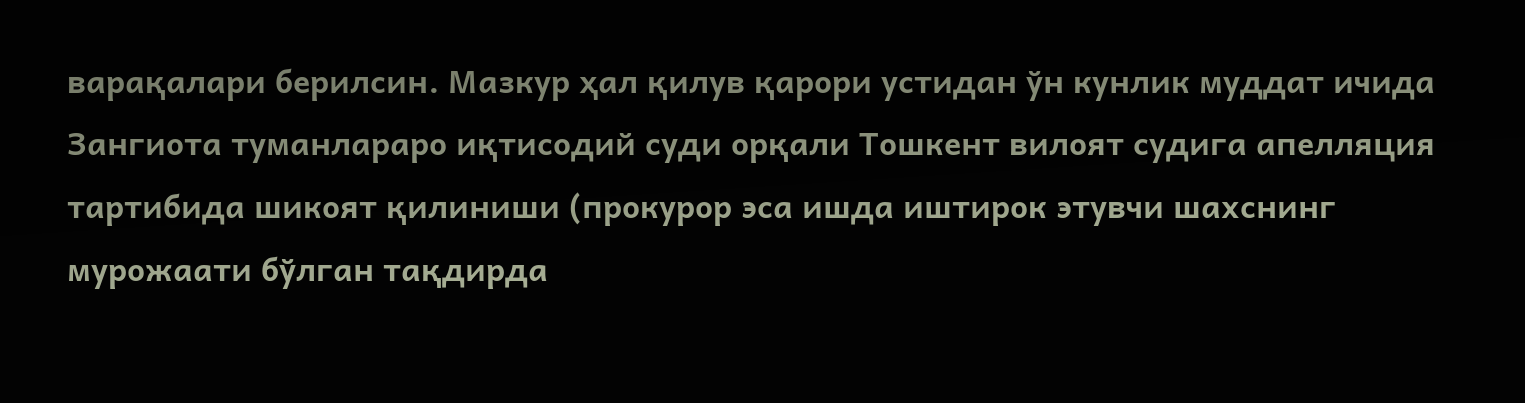варақалари берилсин. Мазкур ҳал қилув қарори устидан ўн кунлик муддат ичида Зангиота туманлараро иқтисодий суди орқали Тошкент вилоят судига апелляция тартибида шикоят қилиниши (прокурор эса ишда иштирок этувчи шахснинг мурожаати бўлган тақдирда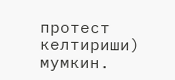протест келтириши) мумкин.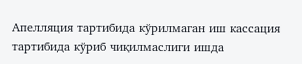Апелляция тартибида кўрилмаган иш кассация тартибида кўриб чиқилмаслиги ишда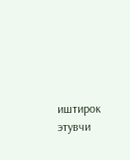иштирок этувчи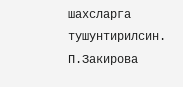шахсларга тушунтирилсин. П.Закирова